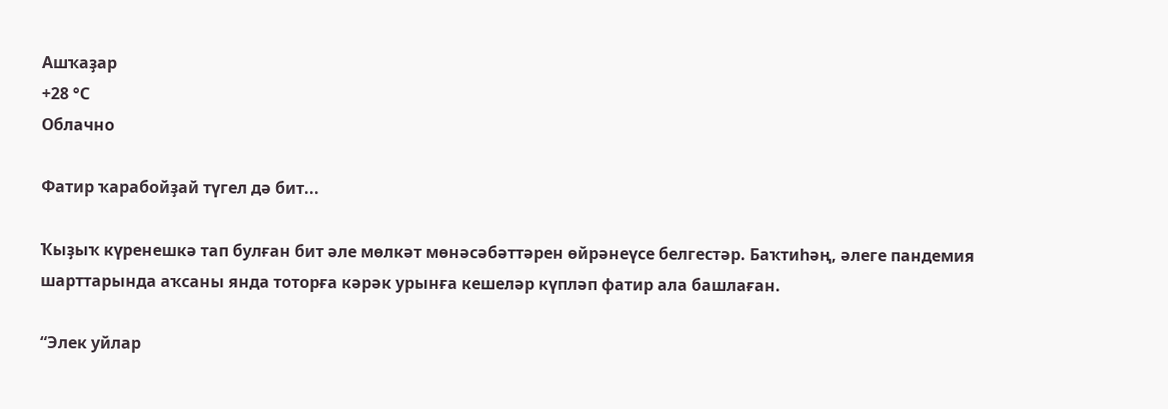Ашҡаҙар
+28 °С
Облачно

Фатир ҡарабойҙай түгел дә бит...

Ҡыҙыҡ күренешкә тап булған бит әле мөлкәт мөнәсәбәттәрен өйрәнеүсе белгестәр. Баҡтиһәң, әлеге пандемия шарттарында аҡсаны янда тоторға кәрәк урынға кешеләр күпләп фатир ала башлаған.

“Элек уйлар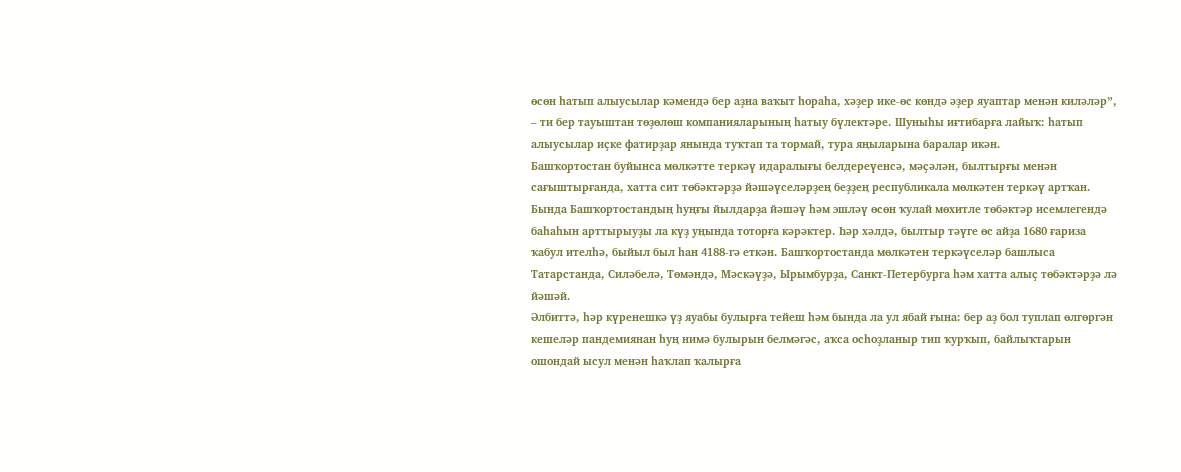өсөн һатып алыусылар кәмендә бер аҙна ваҡыт һораһа, хәҙер ике-өс көндә әҙер яуаптар менән киләләр”, – ти бер тауыштан төҙөлөш компанияларының һатыу бүлектәре. Шуныһы иғтибарға лайыҡ: һатып алыусылар иҫке фатирҙар янында туҡтап та тормай, тура яңыларына баралар икән.
Башҡортостан буйынса мөлкәтте теркәү идаралығы белдереүенсә, мәҫәлән, былтырғы менән сағыштырғанда, хатта сит төбәктәрҙә йәшәүселәрҙең беҙҙең республикала мөлкәтен теркәү артҡан. Бында Башҡортостандың һуңғы йылдарҙа йәшәү һәм эшләү өсөн ҡулай мөхитле төбәктәр исемлегендә баһаһын арттырыуҙы ла күҙ уңында тоторға кәрәктер. Һәр хәлдә, былтыр тәүге өс айҙа 1680 ғариза ҡабул ителһә, быйыл был һан 4188-гә еткән. Башҡортостанда мөлкәтен теркәүселәр башлыса Татарстанда, Силәбелә, Төмәндә, Мәскәүҙә, Ырымбурҙа, Санкт-Петербурга һәм хатта алыҫ төбәктәрҙә лә йәшәй.
Әлбиттә, һәр күренешкә үҙ яуабы булырға тейеш һәм бында ла ул ябай ғына: бер аҙ бол туплап өлгөргән кешеләр пандемиянан һуң нимә булырын белмәгәс, аҡса осһоҙланыр тип ҡурҡып, байлыҡтарын ошондай ысул менән һаҡлап ҡалырға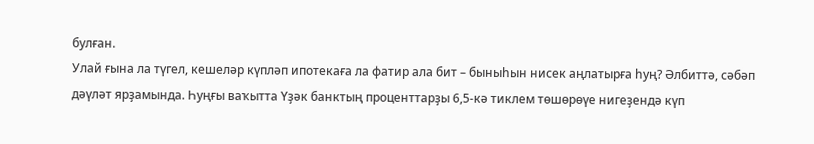булған.
Улай ғына ла түгел, кешеләр күпләп ипотекаға ла фатир ала бит – быныһын нисек аңлатырға һуң? Әлбиттә, сәбәп дәүләт ярҙамында. Һуңғы ваҡытта Үҙәк банктың проценттарҙы 6,5-кә тиклем төшөрөүе нигеҙендә күп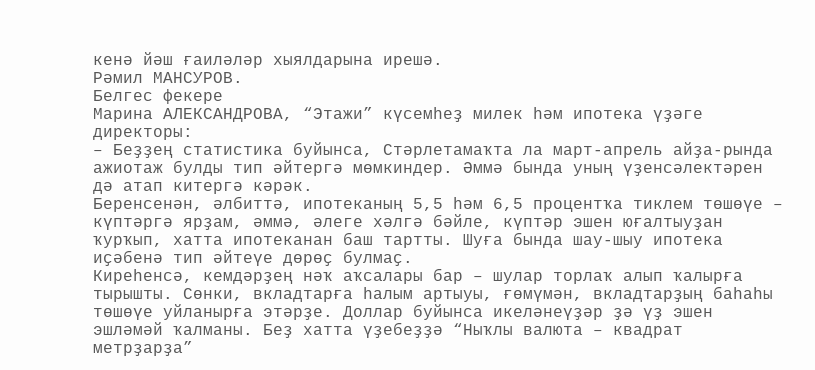кенә йәш ғаиләләр хыялдарына ирешә.
Рәмил МАНСУРОВ.
Белгес фекере
Марина АЛЕКСАНДРОВА, “Этажи” күсемһеҙ милек һәм ипотека үҙәге директоры:
– Беҙҙең статистика буйынса, Стәрлетамаҡта ла март-апрель айҙа-рында ажиотаж булды тип әйтергә мөмкиндер. Әммә бында уның үҙенсәлектәрен дә атап китергә кәрәк.
Беренсенән, әлбиттә, ипотеканың 5,5 һәм 6,5 процентҡа тиклем төшөүе – күптәргә ярҙам, әммә, әлеге хәлгә бәйле, күптәр эшен юғалтыуҙан ҡурҡып, хатта ипотеканан баш тартты. Шуға бында шау-шыу ипотека иҫәбенә тип әйтеүе дөрөҫ булмаҫ.
Киреһенсә, кемдәрҙең нәҡ аҡсалары бар – шулар торлаҡ алып ҡалырға тырышты. Сөнки, вкладтарға һалым артыуы, ғөмүмән, вкладтарҙың баһаһы төшөүе уйланырға этәрҙе. Доллар буйынса икеләнеүҙәр ҙә үҙ эшен эшләмәй ҡалманы. Беҙ хатта үҙебеҙҙә “Ныҡлы валюта – квадрат метрҙарҙа”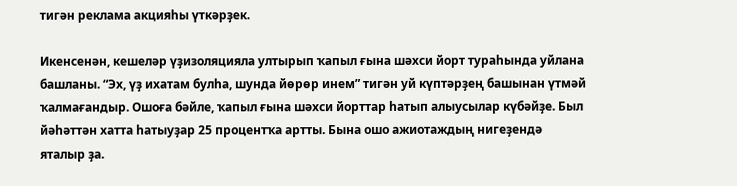тигән реклама акцияһы үткәрҙек.

Икенсенән, кешеләр үҙизоляцияла ултырып ҡапыл ғына шәхси йорт тураһында уйлана башланы. “Эх, үҙ ихатам булһа, шунда йөрөр инем” тигән уй күптәрҙең башынан үтмәй ҡалмағандыр. Ошоға бәйле, ҡапыл ғына шәхси йорттар һатып алыусылар күбәйҙе. Был йәһәттән хатта һатыуҙар 25 процентҡа артты. Бына ошо ажиотаждың нигеҙендә яталыр ҙа.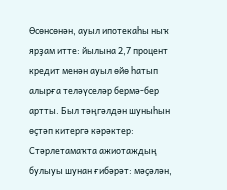Өсөнсөнән, ауыл ипотекаһы ныҡ ярҙам итте: йылына 2,7 процент кредит менән ауыл өйө һатып алырға теләүселәр бермә-бер артты. Был тәңгәлдән шуныһын өҫтәп китергә кәрәктер: Стәрлетамаҡта ажиотаждың булыуы шунан ғибәрәт: мәҫәлән,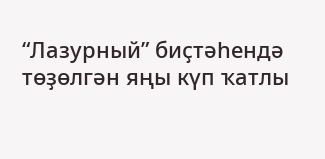“Лазурный” биҫтәһендә төҙөлгән яңы күп ҡатлы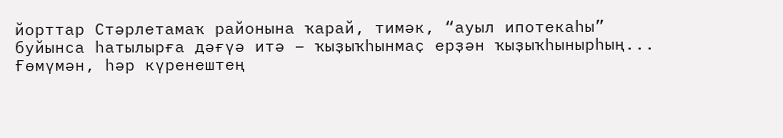йорттар Стәрлетамаҡ районына ҡарай, тимәк, “ауыл ипотекаһы” буйынса һатылырға дәғүә итә – ҡыҙыҡһынмаҫ ерҙән ҡыҙыҡһынырһың...
Ғөмүмән, һәр күренештең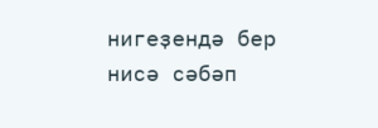нигеҙендә бер нисә сәбәп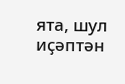ята, шул иҫәптән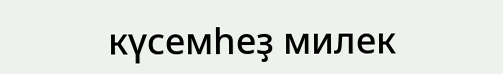күсемһеҙ милек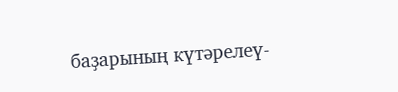баҙарының күтәрелеү-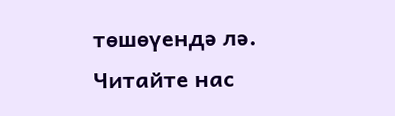төшөүендә лә.
Читайте нас